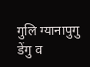गुलि ग्यानापुगु डेंगु व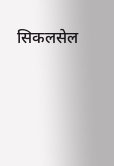सिकलसेल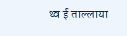थ्व ई ताल्लाया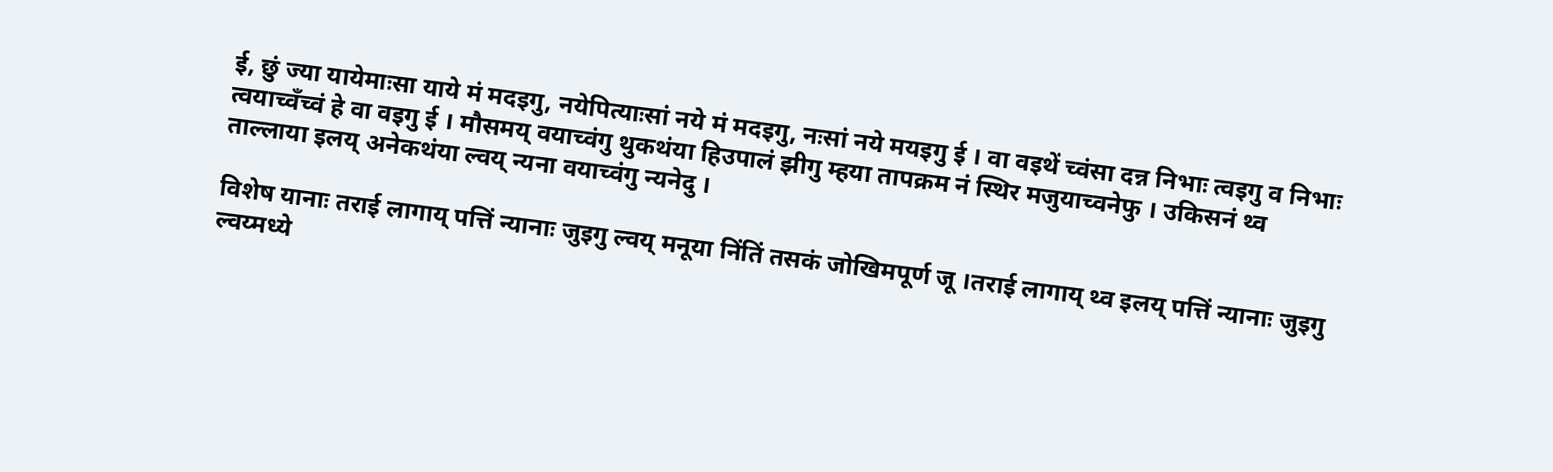ई, छुं ज्या यायेमाःसा याये मं मदइगु, नयेपित्याःसां नये मं मदइगु, नःसां नये मयइगु ई । वा वइथें च्वंसा दन्न निभाः त्वइगु व निभाः त्वयाच्वँच्वं हे वा वइगु ई । मौसमय् वयाच्वंगु थुकथंया हिउपालं झीगु म्हया तापक्रम नं स्थिर मजुयाच्वनेफु । उकिसनं थ्व ताल्लाया इलय् अनेकथंया ल्वय् न्यना वयाच्वंगु न्यनेदु ।

विशेष यानाः तराई लागाय् पत्तिं न्यानाः जुइगु ल्वय् मनूया निंतिं तसकं जोखिमपूर्ण जू ।तराई लागाय् थ्व इलय् पत्तिं न्यानाः जुइगु ल्वय्मध्ये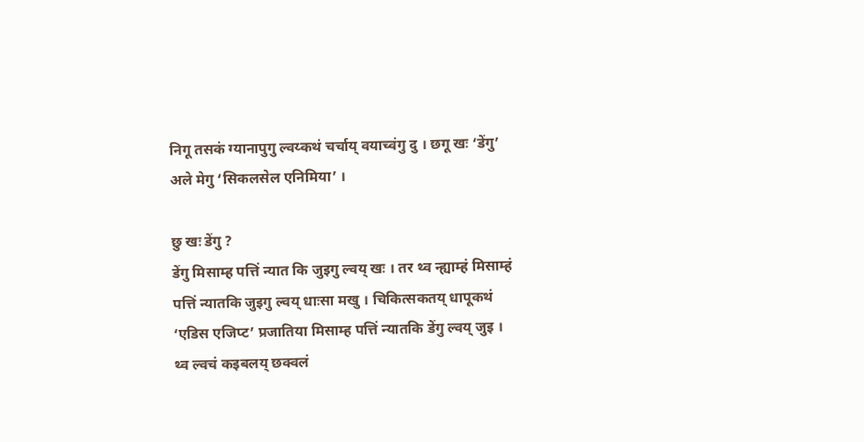निगू तसकं ग्यानापुगु ल्वय्कथं चर्चाय् वयाच्वंगु दु । छगू खः ‘डेंगु’ अले मेगु ‘सिकलसेल एनिमिया’ ।

छु खः डेंगु ?
डेंगु मिसाम्ह पत्तिं न्यात कि जुइगु ल्वय् खः । तर थ्व न्ह्याम्हं मिसाम्हं पत्तिं न्यातकि जुइगु ल्वय् धाःसा मखु । चिकित्सकतय् धापूकथं ‘एडिस एजिप्ट’ प्रजातिया मिसाम्ह पत्तिं न्यातकि डेंगु ल्वय् जुइ । थ्व ल्वचं कइबलय् छक्वलं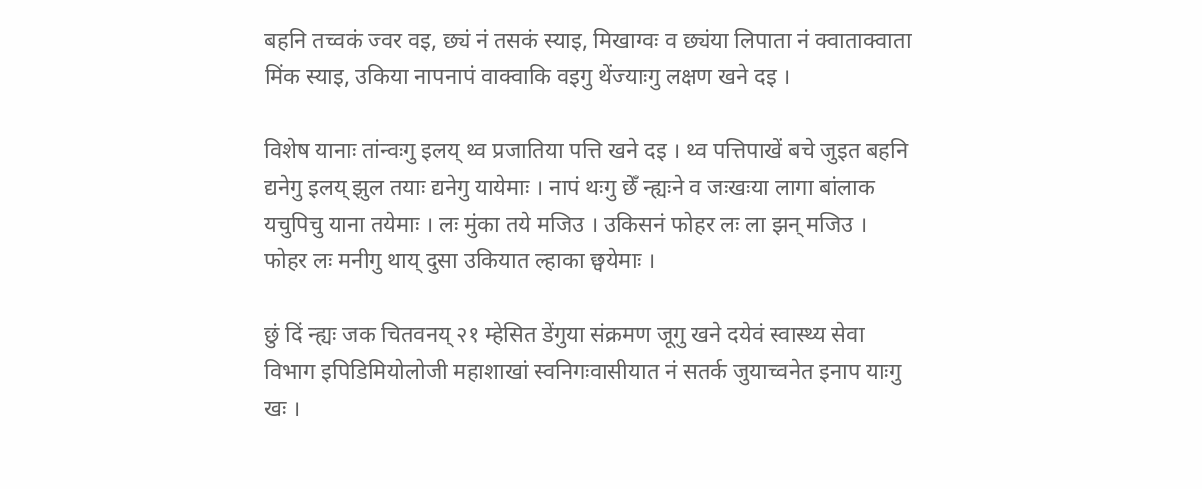बहनि तच्वकं ज्वर वइ, छ्यं नं तसकं स्याइ, मिखाग्वः व छ्यंया लिपाता नं क्वाताक्वाता मिंक स्याइ, उकिया नापनापं वाक्वाकि वइगु थेंज्याःगु लक्षण खने दइ ।

विशेष यानाः तांन्वःगु इलय् थ्व प्रजातिया पत्ति खने दइ । थ्व पत्तिपाखें बचे जुइत बहनि द्यनेगु इलय् झुल तयाः द्यनेगु यायेमाः । नापं थःगु छेँ न्ह्यःने व जःखःया लागा बांलाक यचुपिचु याना तयेमाः । लः मुंका तये मजिउ । उकिसनं फोहर लः ला झन् मजिउ । फोहर लः मनीगु थाय् दुसा उकियात ल्हाका छ्वयेमाः ।

छुं दिं न्ह्यः जक चितवनय् २१ म्हेसित डेंगुया संक्रमण जूगु खने दयेवं स्वास्थ्य सेवा विभाग इपिडिमियोलोजी महाशाखां स्वनिगःवासीयात नं सतर्क जुयाच्वनेत इनाप याःगु खः ।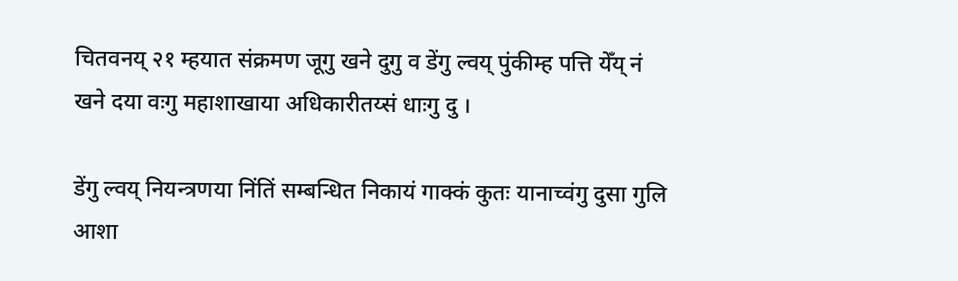चितवनय् २१ म्हयात संक्रमण जूगु खने दुगु व डेंगु ल्वय् पुंकीम्ह पत्ति येँय् नं खने दया वःगु महाशाखाया अधिकारीतय्सं धाःगु दु ।

डेंगु ल्वय् नियन्त्रणया निंतिं सम्बन्धित निकायं गाक्कं कुतः यानाच्वंगु दुसा गुलि आशा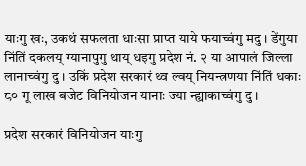याःगु खः, उकथं सफलता धाःसा प्राप्त याये फयाच्वंगु मदु । डेंगुया निंतिं दकलय् ग्यानापुगु थाय् धइगु प्रदेश नं. २ या आपालं जिल्ला लानाच्वंगु दु । उकिं प्रदेश सरकारं थ्व ल्वय् नियन्त्रणया निंतिं धकाः ८० गू लाख बजेट विनियोजन यानाः ज्या न्ह्याकाच्वंगु दु ।

प्रदेश सरकारं विनियोजन याःगु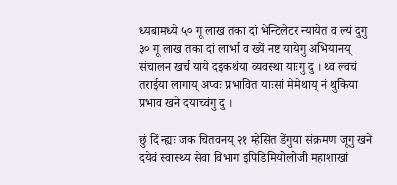ध्यबामध्ये ५० गू लाख तका दां भेन्टिलेटर न्यायेत व ल्यं दुगु ३० गू लाख तका दां लार्भा व ख्यें नष्ट यायेगु अभियानय् संचालन खर्च याये दइकथंया व्यवस्था याःगु दु । थ्व ल्वचं तराईया लागाय् अप्वः प्रभावित याःसां मेमेथाय् नं थुकिया प्रभाव खने दयाच्वंगु दु ।

छुं दिं न्ह्यः जक चितवनय् २१ म्हेसित डेंगुया संक्रमण जूगु खने दयेवं स्वास्थ्य सेवा विभाग इपिडिमियोलोजी महाशाखां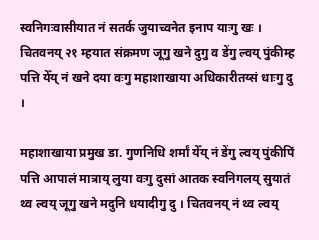स्वनिगःवासीयात नं सतर्क जुयाच्वनेत इनाप याःगु खः । चितवनय् २१ म्हयात संक्रमण जूगु खने दुगु व डेंगु ल्वय् पुंकीम्ह पत्ति येँय् नं खने दया वःगु महाशाखाया अधिकारीतय्सं धाःगु दु ।

महाशाखाया प्रमुख डा. गुणनिधि शर्मां येँय् नं डेंगु ल्वय् पुंकीपिं पत्ति आपालं मात्राय् लुया वःगु दुसां आतक स्वनिगलय् सुयातं थ्व ल्वय् जूगु खने मदुनि धयादीगु दु । चितवनय् नं थ्व ल्वय्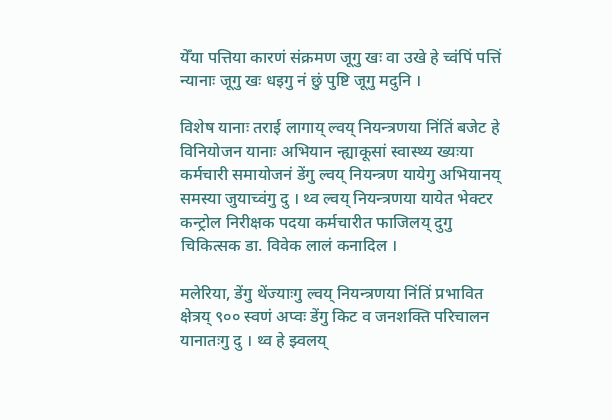येँया पत्तिया कारणं संक्रमण जूगु खः वा उखे हे च्वंपिं पत्तिं न्यानाः जूगु खः धइगु नं छुं पुष्टि जूगु मदुनि ।

विशेष यानाः तराई लागाय् ल्वय् नियन्त्रणया निंतिं बजेट हे विनियोजन यानाः अभियान न्ह्याकूसां स्वास्थ्य ख्यःया कर्मचारी समायोजनं डेंगु ल्वय् नियन्त्रण यायेगु अभियानय् समस्या जुयाच्वंगु दु । थ्व ल्वय् नियन्त्रणया यायेत भेक्टर कन्ट्रोल निरीक्षक पदया कर्मचारीत फाजिलय् दुगु चिकित्सक डा. विवेक लालं कनादिल ।

मलेरिया, डेंगु थेंज्याःगु ल्वय् नियन्त्रणया निंतिं प्रभावित क्षेत्रय् ९०० स्वणं अप्वः डेंगु किट व जनशक्ति परिचालन यानातःगु दु । थ्व हे झ्वलय्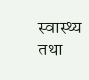स्वास्थ्य तथा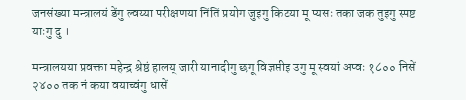जनसंख्या मन्त्रालयं डेंगु ल्वय्या परीक्षणया निंतिं प्रयोग जुइगु किटया मू प्यसः तका जक तुइगु स्पष्ट याःगु दु ।

मन्त्रालयया प्रवक्ता महेन्द्र श्रेष्ठं हालय् जारी यानादीगु छगू विज्ञप्तीइ उगु मू स्वयां अप्वः १८०० निसें २४०० तक नं कया वयाच्वंगु धासें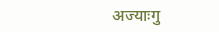अज्याःगु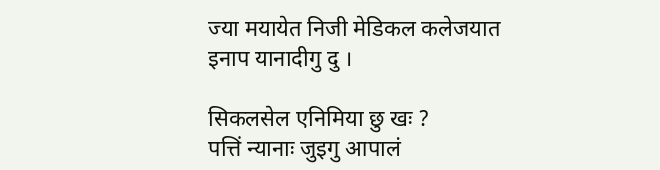ज्या मयायेत निजी मेडिकल कलेजयात इनाप यानादीगु दु ।

सिकलसेल एनिमिया छु खः ?
पत्तिं न्यानाः जुइगु आपालं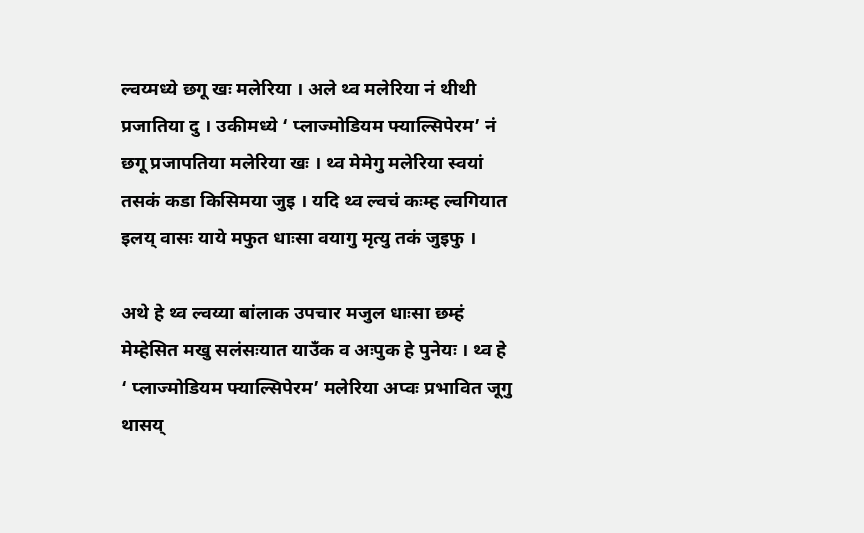ल्वय्मध्ये छगू खः मलेरिया । अले थ्व मलेरिया नं थीथी प्रजातिया दु । उकीमध्ये ‘ प्लाज्मोडियम फ्याल्सिपेरम’ नं छगू प्रजापतिया मलेरिया खः । थ्व मेमेगु मलेरिया स्वयां तसकं कडा किसिमया जुइ । यदि थ्व ल्वचं कःम्ह ल्वगियात इलय् वासः याये मफुत धाःसा वयागु मृत्यु तकं जुइफु ।

अथे हे थ्व ल्वय्या बांलाक उपचार मजुल धाःसा छम्हं मेम्हेसित मखु सलंसःयात याउँक व अःपुक हे पुनेयः । थ्व हे ‘ प्लाज्मोडियम फ्याल्सिपेरम’ मलेरिया अप्वः प्रभावित जूगु थासय्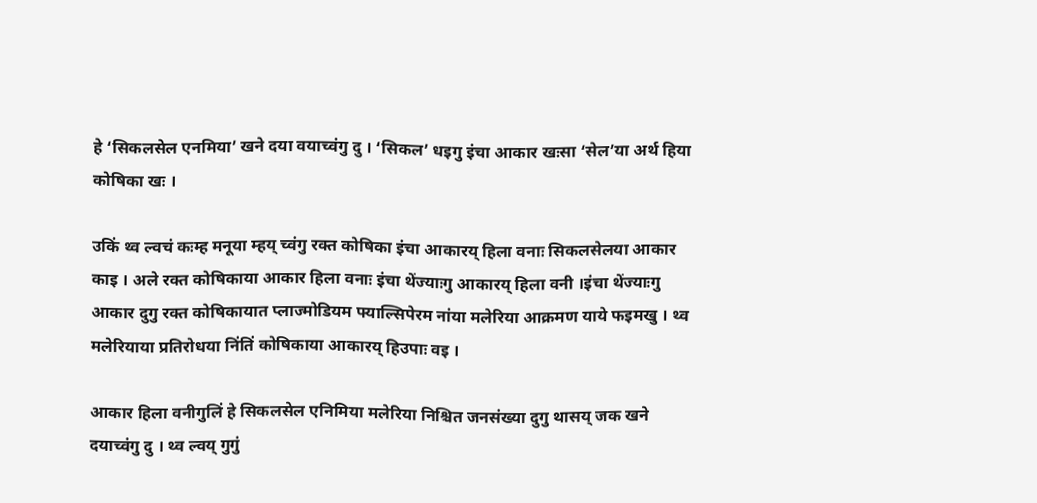हे ‘सिकलसेल एनमिया’ खने दया वयाच्वंगु दु । ‘सिकल’ धइगु इंचा आकार खःसा ‘सेल’या अर्थ हिया कोषिका खः ।

उकिं थ्व ल्वचं कःम्ह मनूया म्हय् च्वंगु रक्त कोषिका इंचा आकारय् हिला वनाः सिकलसेलया आकार काइ । अले रक्त कोषिकाया आकार हिला वनाः इंचा थेंज्याःगु आकारय् हिला वनी ।इंचा थेंज्याःगु आकार दुगु रक्त कोषिकायात प्लाज्मोडियम फ्याल्सिपेरम नांया मलेरिया आक्रमण याये फइमखु । थ्व मलेरियाया प्रतिरोधया निंतिं कोषिकाया आकारय् हिउपाः वइ ।

आकार हिला वनीगुलिं हे सिकलसेल एनिमिया मलेरिया निश्चित जनसंख्या दुगु थासय् जक खने दयाच्वंगु दु । थ्व ल्वय् गुगुं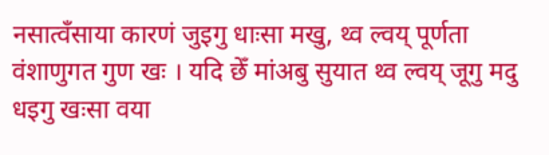नसात्वँसाया कारणं जुइगु धाःसा मखु, थ्व ल्वय् पूर्णता वंशाणुगत गुण खः । यदि छेँ मांअबु सुयात थ्व ल्वय् जूगु मदु धइगु खःसा वया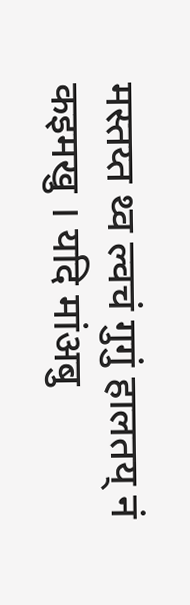मस्तय्त थ्व ल्वचं गुगुं हालतय् नं कइमखु । यदि मांअबु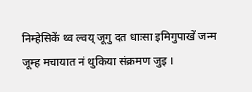निम्हेसिकें थ्व ल्वय् जूगु दत धाःसा इमिगुपाखें जन्म जूम्ह मचायात नं थुकिया संक्रमण जुइ ।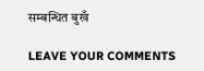सम्बन्धित बुखँ

LEAVE YOUR COMMENTS